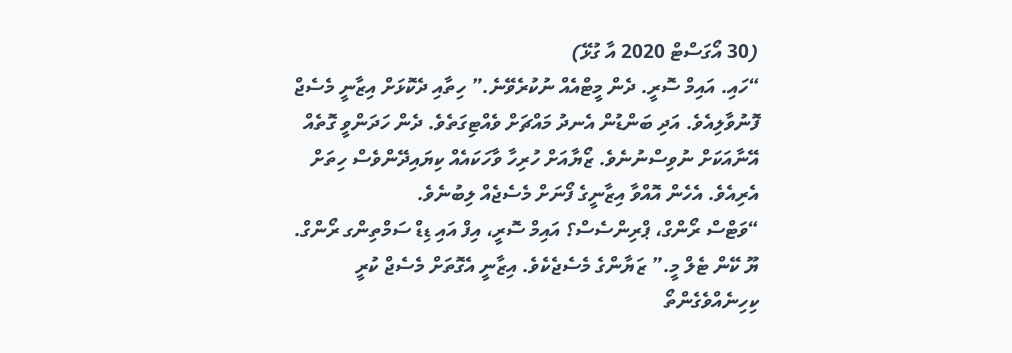(30 އޯގަސްޓް 2020 އާ ގުޅޭ)
“ހައި. އައިމް ސޮރީ. ދެން މީޓްއެއް ނުކުރެވޭނެ.” ހިތާއި ދެކޮޅަށް އިޒާނީ މެސެޖް ފޮނުވާލިއެވެ. އަދި ބަންޑުން އެނދު މައްޗަށް ވެއްޓިގަތެވެ. ދެން ހަދަންވީ ގޮތެއް އޭނާއަކަށް ނުވިސްނުނެވެ. ޒޯޔާއަށް ހުރިހާ ވާހަކައެއް ކިޔައިދޭންވެސް ހިތަށް އެރިއެވެ. އެހެން އޮއްވާ އިޒާނީގެ ފޯނަށް މެސެޖެއް ލިބުނެވެ.
“ވަޓްސް ރޯންގް، ޕްރިންސެސް؟ އައިމް ސޮރީ، އިފް އައި ޑިޑް ސަމްތިންގ ރޯންގް. ޔޫ ކޭން ޓެލް މީ.” ޒަޔާންގެ މެސެޖެކެވެ. އިޒާނީ އެގޮތަށް މެސެޖް ކުރީ ކިހިނެއްވެގެންތޯ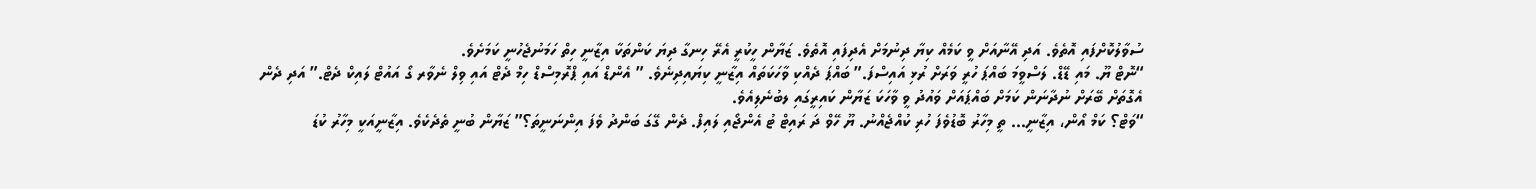ސުވާލުކޮށްފައި އޮތެވެ. އަދި އޭނާއަށް ވީ ކަމެއް ކިޔާ ދިނުމަށް އެދިފައި އޮތެވެ. ޒަޔާން ހީކުރީ އެރޭ ހިނގާ ދިޔަ ކަންތަކާ އިޒާނީ ހިތް ހަމަނުޖެހުނީ ކަމަށެވެ.
“ނޮޓް ޔޫ. މައި ޑޭޑް. ލަސްވީމަ ބައްޕަ ހުރީ ވަރަށް ރުޅި އައިސްފަ.” ބައްޕަ ދެއްކި ވާހަކަތައް އިޒާނީ ކިޔައިދިނެވެ. ” އެންޑް އައި ޕްރޮމިސްޑް ހިމް ދެޓް އައި ވިލް ނެވާރ ގޯ އައުޓް ލައިކް ދެޓް.” އަދި ދެން އެގޮތަށް ބޭރަށް ނުދާނަން ކަމަށް ބައްޕައަށް ވައުދު ވީ ވާހަކަ ޒަޔާން ކައިރީގައި ލބުނެލިއެވެ.
“ވަޓް؟ ކަމް އޯން، އިޒާނީ… ތީ މިހާރު ބޮޑުވެފަ ހުރި ކުއްޖެއްނު. ޔޫ ހޭވް ދަ ރައިޓް ޓު އެންޖޯއި ލައިފް. ދެން ގޭގަ ބަންދު ވެފަ އިންނަނީތަ؟” ޒަޔާން ބުނީ ތެދެކެވެ. އިޒާނީއަކީ މިހާރު ކުޑަ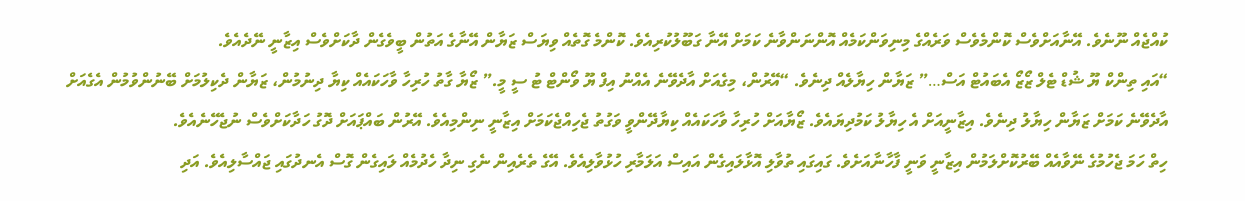ކުއްޖެއް ނޫނެވެ. އޭނާއަށްވެސް ކޮންމެވެސް ވަރެއްގެ މިނިވަންކަމެއް އޮންނަންވާނެ ކަމަށް އޭނާ ގަބޫލުކުރިއެވެ. ކޮންމެ ގޮތެއް ވިޔަސް ޒަޔާން އޭނާގެ އަތުން ބީވެގެން ދާކަށްވެސް އިޒާނީ ނޭދެއެވެ.
“އައި ތިންކް ޔޫ ޝުޑް ޓެލް ޒޯޒޯ އެބައުޓް އަސް…” ޒަޔާން ހިޔާލެއް ދިނެވެ. “އޭރުން، މިގެއަށް އާދެވޭނެ އެއްނު އިފް ޔޫ ވޯންޓް ޓު ސީ މީ.” ޒޯޔާ ގާތު ހުރިހާ ވާހަކައެއް ކިޔާ ދިނުމުން، ޒަޔާން ދެކިލުމަށް ބޭނުންވުމުން އެގެއަށް އާދެވޭނެ ކަމަށް ޒަޔާން ހިޔާލު ދިނެވެ. އިޒާނީއަށް އެ ހިޔާލު ކަމުދިޔައެވެ. ޒޯޔާއަށް ހުރިހާ ވާހަކައެއް ކިޔާދޭންވީ ވަގުތު ޖެހިއްޖެކަމަށް އިޒާނީ ނިންމިއެވެ. އޭރުން ބައްޕައަށް ދޮގު ހަދާކަށްވެސް ނުޖެހޭނެއެވެ.
ހިތް ހަމަ ޖެހުމުގެ ނޭވާއެއް ބޭރުކޮށްލަމުން އިޒާނީ ވަނީ ފާހާނާއަށެވެ. ގައިގައި ތުވާލި އޮޅާލައިގެން އައިސް އަލަމާރި ހުޅުވާލިއެވެ. އޭގެ ތެރެއިން ނެގި ނިދާ ހެދުމެއް ލައިގެން ގޮސް އެނދުގައި ޖައްސާލިއެވެ. އަދި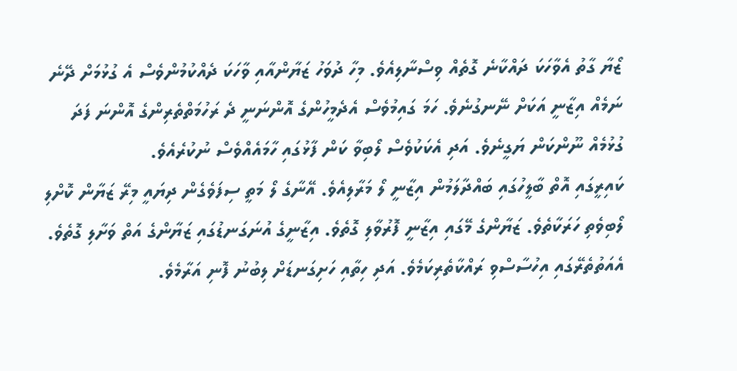ޒޯޔާ ގާތު އެވާހަކަ ދައްކާނެ ގޮތެއް ވިސްނާލިއެވެ. މިހާ ދުވަހު ޒަޔާންއާއި ވާހަކަ ދެއްކުމުންވެސް އެ ގުޅުމަށް ދޭނެ ނަމެއް އިޒާނީ އަކަށް ނޭނގުނެވެ. ހަމަ ގައިމުވެސް އެދެމީހުންގެ އޮންނަނީ ދެ ރަހުމަތްތެރިންގެ އޮންނަ ފަދަ ގުޅުމެއް ނޫންކަން ޔަގީނެވެ. އަދި އެކަކުވެސް ލޯބިވާ ކަން ފާޅުގައި ހާމައެއްވެސް ނުކުރެއެވެ.
ކައިރީގައި އޮތް ބާލީހުގައި ބައްދާލަމުން އިޒާނީ ލޯ މަރާލިއެވެ. އޭނާގެ ލޯ މަތީ ސިފަވެގެން ދިޔައީ މިރޭ ޒަޔާން ކޮށްލި ލޯބިވެތި ހަރަކާތެވެ. ޒަޔާންގެ މޭގައި އިޒާނީ ފޮރުވާލި ގޮތެވެ. އިޒާނީގެ އުނަގަނޑުގައި ޒަޔާންގެ އަތް ވަށާލި ގޮތެވެ. އެއަތުތެރޭގައި އިހުސާސްވި ރައްކާތެރިކަމެވެ. އަދި ހިތާއި ހަށިގަނޑަށް ލިބުނު ފޮނި އަރާމެވެ.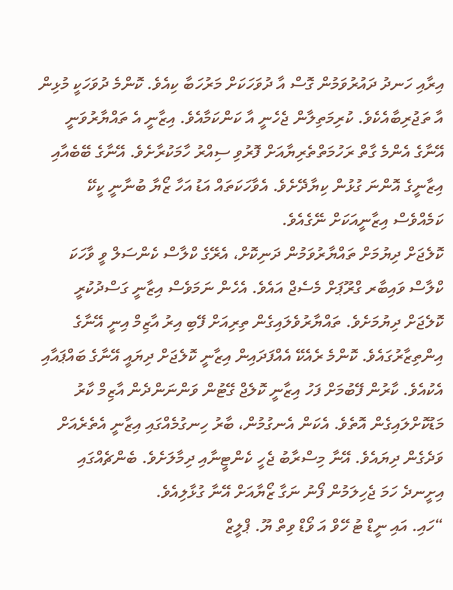އިރާއި ހަނދު ދައުރުވަމުން ގޮސް އާ ދުވަހަކަށް މަރުހަބާ ކިއެވެ. ކޮންމެ ދުވަހަކީ މުޅިން އާ ތަޖުރިބާއެކެވެ. ކުރިމަތިލާން ޖެހެނީ އާ ކަންކަމާއެވެ. އިޒާނީ އެ ތައްޔާރުވަނީ އޭނާގެ އެންމެ ގާތް ރަހުމަތްތެރިޔާއަށް ފޮރުވި ސިއްރު ހާމަކުރާށެވެ. އޭނާގެ ބޭބެއާއި އިޒާނީގެ އޮންނަ ގުޅުން ކިޔާދޭށެވެ. އެވާހަކަތައް އަޑު އަހާ ޒޯޔާ ބުނާނީ ކީކޭ ކަމެއްވެސް އިޒާނީއަކަށް ނޭގެއެވެ.
ކޮލެޖަށް ދިޔުމަށް ތައްޔާރުވަމުން ދަނިކޮށް، އެރޭގެ ކްލާސް ކެންސަލް ވީ ވާހަކަ ކްލާސް ވައިބާރ ގްރޫޕަށް މެސެޖް އައެވެ. އެހެން ނަމަވެސް އިޒާނީ ގަސްދުކުރީ ކޮލެޖަށް ދިޔުމަށެވެ. ތައްޔާރުވެލައިގެން ތިރިއަށް ފޭބި އިރު އާޒިމް އިނީ އޭނާގެ އިންތިޒާރުގައެވެ. ކޮންމެ ރެއެކޭ އެއްފަދައިން އިޒާނީ ކޮލެޖަށް ދިޔައީ އޭނާގެ ބައްޕައާއި އެކުއެވެ. ކާރުން ފޭބުމަށް ފަހު އިޒާނީ ކޮލެޖް ގޭޓުން ވަންނަންދެން އާޒިމް ކާރު މަޑުކޮށްލައިގެން އޮތެވެ. އެކަން އެނގުމުން، ބާރު ހިނގުމެއްގައި އިޒާނީ އެތެރެއަށް ވަދެގެން ދިޔައެވެ. އޭނާ މިސްރާބު ޖެހީ ކެންޓީނާއި ދިމާލަށެވެ. ބެންޗެއްގައި އިށީނދެ ހަމަ ޖެހިލަމުން ފޯނު ނަގާ ޒޯޔާއަށް އޭނާ ގުޅާލިއެވެ.
“ހައި. އައި ނީޑް ޓު ހޭވް އަ ވޯޑް ވިތް ޔޫ. ޕްލީޒް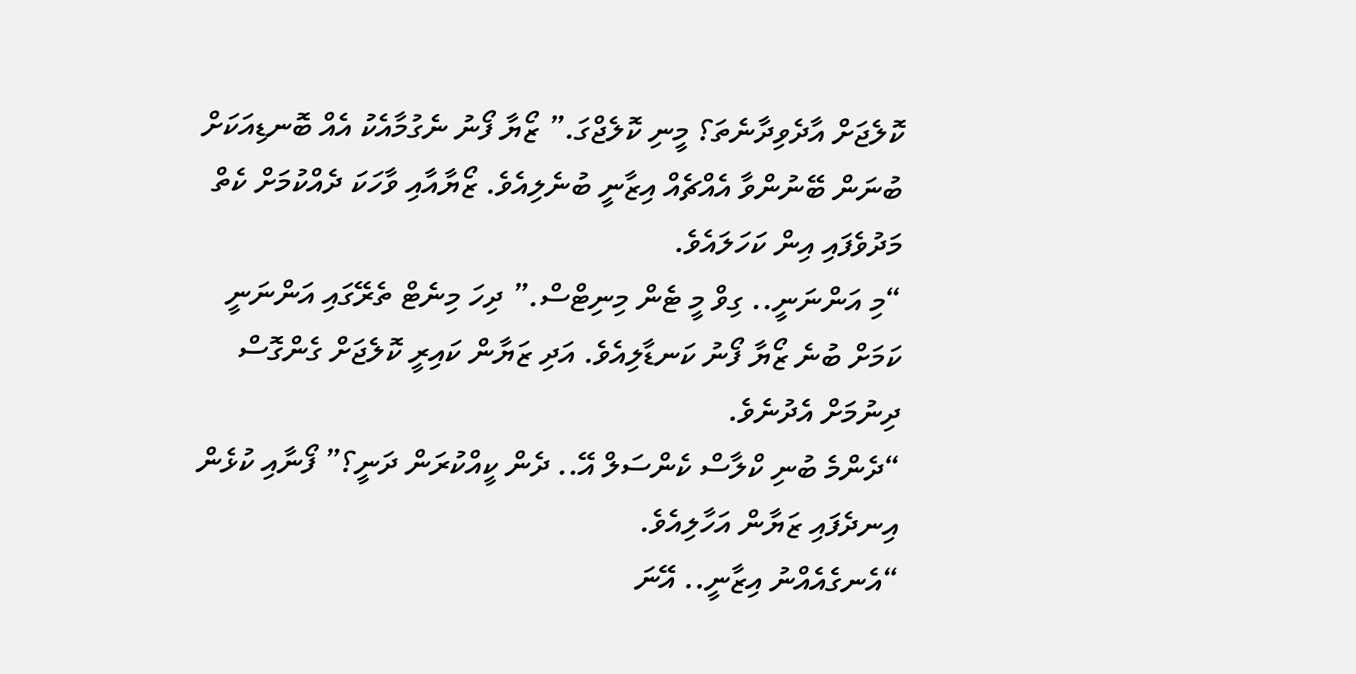ކޮލެޖަށް އާދެވިދާނެތަ؟ މީނި ކޮލެޖްގަ.” ޒޯޔާ ފޯނު ނެގުމާއެކު އެއް ބޮނޑިއަކަށް ބުނަން ބޭނުންވާ އެއްޗެއް އިޒާނީ ބުނެލިއެވެ. ޒޯޔާއާއި ވާހަކަ ދެއްކުމަށް ކެތް މަދުވެފައި އިން ކަހަލައެވެ.
“މި އަންނަނީ.. ގިވް މީ ޓެން މިނިޓްސް.” ދިހަ މިނެޓް ތެރޭގައި އަންނަނީ ކަމަށް ބުނެ ޒޯޔާ ފޯނު ކަނޑާލިއެވެ. އަދި ޒަޔާން ކައިރީ ކޮލެޖަށް ގެންގޮސް ދިނުމަށް އެދުނެވެ.
“ދެންމެ ބުނި ކްލާސް ކެންސަލް އޭ.. ދެން ކީއްކުރަން ދަނީ؟” ފޯނާއި ކުޅެން އިނދެފައި ޒަޔާން އަހާލިއެވެ.
“އެނގެއެއްނު އިޒާނީ.. އޭނަ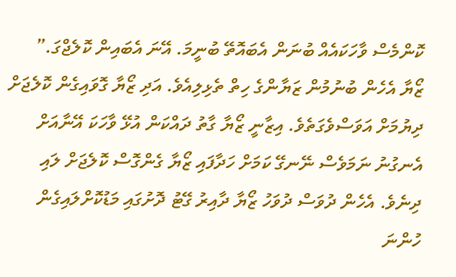ކޮންމެސް ވާހަކައެއް ބުނަން އެބައޮތޭ ބުނީމަ. އޭނަ އެބައިން ކޮލެޖްގަ.” ޒޯޔާ އެހެން ބުނުމުން ޒަޔާންގެ ހިތް ތެޅިލިއެވެ. އަދި ޒޯޔާ ގޮވައިގެން ކޮލެޖަށް ދިޔުމަށް އަވަސްވެގަތެވެ. އިޒާނީ ޒޯޔާ ގާތު ދައްކަން އުޅޭ ވާހަކަ އޭނާއަށް އެނގުނު ނަމަވެސް ނޭނގޭ ކަމަށް ހަދާފައި ޒޯޔާ ގެންގޮސް ކޮލެޖަށް ލައި ދިނެވެ. އެހެން ދުވަސް ދުވަހު ޒޯޔާ ދާއިރު ގޭޓު ދޮށުގައި މަޑުކޮށްލައިގެން ހުންނަ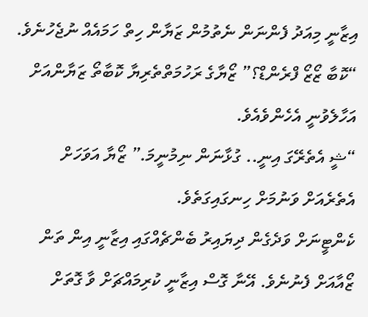އިޒާނީ މިއަދު ފެންނަން ނެތުމުން ޒަޔާން ހިތް ހަމައެއް ނުޖެހުނެވެ.
“ކޮބާ ޒޯޒޯ ފްރެންޑް؟” ޒޯޔާގެ ރަހުމަތްތެރިޔާ ކޮބާތޯ ޒަޔާންއަށް އަހާލެވުނީ އެހެންވެއެވެ.
“ޝީ އެތެރޭގަ އިނީ.. ގުޅާނަން ނިމުނީމަ.” ޒޯޔާ އަވަހަށް އެތެރެއަށް ވަނުމަށް ހިނގައިގަތެވެ.
ކެންޓީނަށް ވަދެގެން ދިޔައިރު ބެންޗެއްގައި އިޒާނީ އިން ތަން ޒޯއާއަށް ފެނުނެވެ. އޭނާ ގޮސް އިޒާނީ ކުރިމައްޗަށް ވާ ގޮތަށް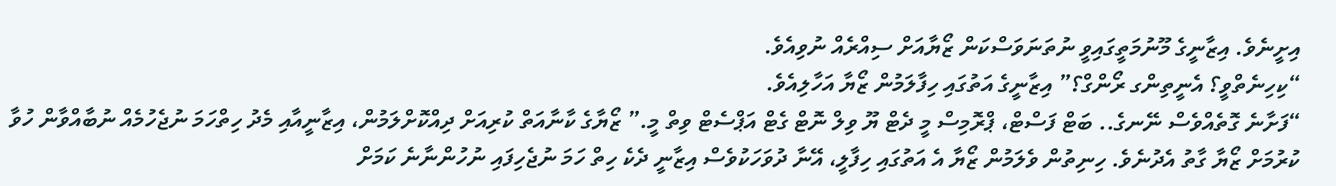އިށީނެވެ. އިޒާނީގެ މޫނުމަތީގައިވީ ނުތަނަވަސްކަން ޒޯޔާއަށް ސިއްރެއް ނުވިއެވެ.
“ކިހިނެތްވީ؟ އެނީތިންގ ރޯންގް؟” އިޒާނީގެ އަތުގައި ހިފާލަމުން ޒޯޔާ އަހާލިއެވެ.
“ފަށާނެ ގޮތެއްވެސް ނޭނގެ.. ބަޓް ފަސްޓް، ޕްރޮމިސް މީ ދެޓް ޔޫ ވިލް ނޮޓް ގެޓް އަޕްސެޓް ވިތް މީ.” ޒޯޔާގެ ކާނާއަތް ކުރިއަށް ދިއްކޮށްލަމުން، އިޒާނީއާއި މެދު ހިތްހަމަ ނުޖެހުމެއް ނުބާއްވާން ހުވާ ކުރުމަށް ޒޯޔާ ގާތު އެދުނެވެ. ހިނިތުން ވެލަމުން ޒޯޔާ އެ އަތުގައި ހިފާލީ، އޭނާ ދުވަހަކުވެސް އިޒާނީ ދެކެ ހިތް ހަމަ ނުޖެހިފައި ނުހުންނާނެ ކަމަށް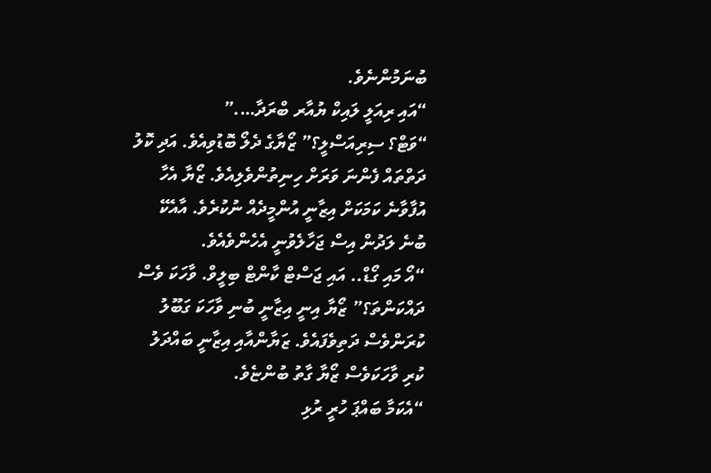ބުނަމުންނެވެ.
“އައި ރިއަލީ ލައިކް ޔުއާރ ބްރަދާ….”
“ވަޓް؟ ސިރިއަސްލީ؟” ޒޯޔާގެ ދެލޯ ބޮޑުވިއެވެ. އަދި ކޮލު ދަތްތައް ފެންނަ ވަރަށް ހިނިތުންވެލިއެވެ. ޒޯޔާ އެހާ އުފާވާނެ ކަމަކަށް އިޒާނީ އުންމީދެއް ނުކުރެވެ. އާއެކޭ ބުނެ ލަދުން އިސް ޖަހާލެވުނީ އެހެންވެއެވެ.
“އޯ މައި ގޯޑް.. އައި ޖަސްޓް ކާންޓް ބިލީވް. ވާހަކަ ވެސް ދައްކަންތަ؟” ޒޯޔާ އިނީ އިޒާނީ ބުނި ވާހަކަ ގަބޫލު ކުރަންވެސް ދަތިވެފައެވެ. ޒަޔާންއާއި އިޒާނީ ބައްދަލު ކުރި ވާހަކަވެސް ޒޯޔާ ގާތު ބުންޏެވެ.
“އެކަމާ ބައްޕަ ހުރީ ރުޅި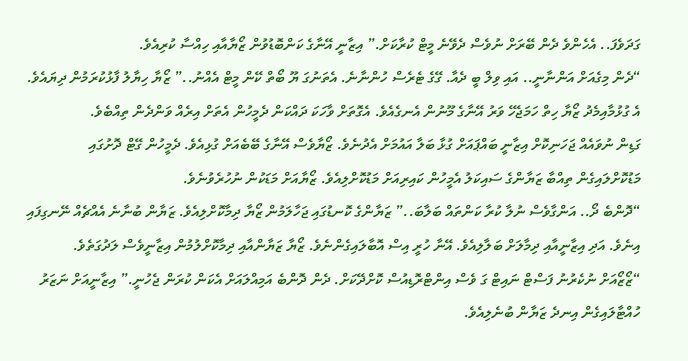ގަދަވެފަ.. އެހެންވެ ދެން ބޭރަށް ނުވެސް ދެވޭނެ މީޓް ކުރާކަށް.” އިޒާނީ އޭނާގެ ކަންބޮޑުވުން ޒޯޔާއާއި ހިއްސާ ކުރިއެވެ.
“ދެން މިގެއަށް އަންނާނީ.. އައި ވިލް ބީ ދެއާ. ގޭގެ ޓެރެސް ހުންނާނެ. އެތަނުގަ ޔޫ ބޯތް ކޭން މީޓް އެއްނު..” ޒޯޔާ ހިޔާލު ފާޅުކުރަމުން ދިޔައެވެ. އެ ގުޅުމާއިމެދު ޒޯޔާ ހިތް ހަމަޖެހޭ ވަރު އޭނާގެ މޫނުން އެނގެއެވެ. އެގޮތަށް ވާހަކަ ދައްކަން ދެމީހުން އެތަށް އިރެއް ވަންދެން ތިއްބެވެ.
ގަޑިން ނުވައެއް ޖަހަނިކޮށް އިޒާނީ ބައްޕައަށް ގުޅާ ބަލާ އައުމަށް އެދުނެވެ. ޒޯޔާވެސް އޭނާގެ ބޭބެއަށް ގުޅިއެވެ. ދެމީހުން ގޭޓް ދޮށުގައި މަޑުކޮށްލައިގެން ތިއްބާ ޒަޔާންގެ ސައިކަލު އެމީހުން ކައިރިއަށް މަޑުކޮށްލިއެވެ. ޒޯޔާއަށް މަޑަކުން ނުހުރެވުނެވެ.
“ދޮންބެ ދޯ.. އަންގާވެސް ނުލާ ކުރާ ކަންތައް ބަލާބަ..” ޒަޔާންގެ ކޮނޑުގައި ޖަހާލަމުން ޒޯޔާ ދިމާކޮށްލިއެވެ. ޒަޔާން ބުނާނެ އެއްޗެއް ނޭނގިފައި އިނެވެ. އަދި އިޒާނީއާއި ދިމާލަށް ބަލާލިއެވެ. އޭނާ ހުރީ އިސް އޮބާލައިގެންނެވެ. ޒޯޔާ ޒަޔާންއާއި ދިމާކޮށްލުމުން އިޒާނީވެސް ލަދުގަތެވެ.
“ޒޯޒޯއަށް ނުކެރުނު ފަސްޓް ނައިޓް ގަ ވެސް އިންޓްރޮޑިއުސް ކޮށްދޭކަށް. ދެން ދޮންބެ އަމިއްލައަށް އެކަން ކުރަން ޖެހުނީ.” އިޒާނީއަށް ނަޒަރު ހުއްޓާލައިގެން އިނދެ ޒަޔާން ބުނެލިއެވެ.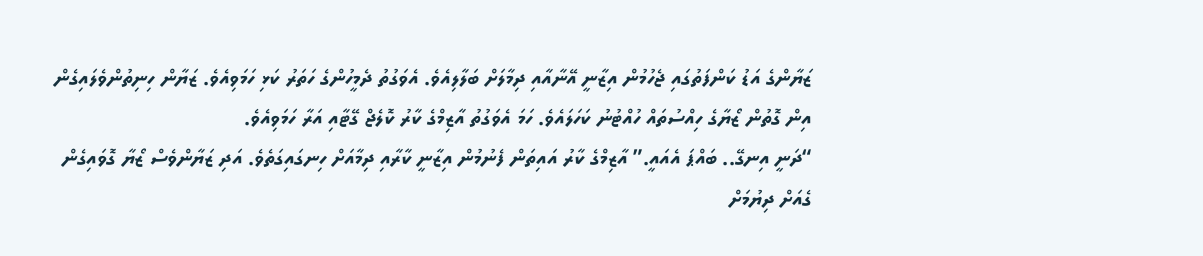ޒަޔާންގެ އަޑު ކަންފަތުގައި ޖެހުމުން އިޒާނީ އޭނާއާއި ދިމާލަށް ބަލާލިއެވެ. އެވަގުތު ދެމީހުންގެ ހަތަރު ކަޅި ހަމަވިއެވެ. ޒަޔާން ހިނިތުންވެލައިގެން އިން ގޮތުން ޒޯޔާގެ ހިއްސުތައް ހުއްޓުނު ކަހަލައެވެ. ހަމަ އެވަގުތު އާޒިމްގެ ކާރު ކޮލެޖް ގޭޓާއި އަރާ ހަމަވިއެވެ.
“ދަނީ އިނގޭ.. ބައްޕަ އެއައީ.” އާޒިމްގެ ކާރު އައިތަން ފެނުމުން އިޒާނީ ކާރާއި ދިމާއަށް ހިނގައިގަތެވެ. އަދި ޒަޔާންވެސް ޒޯޔާ ގޮވައިގެން ގެއަށް ދިޔުމަށް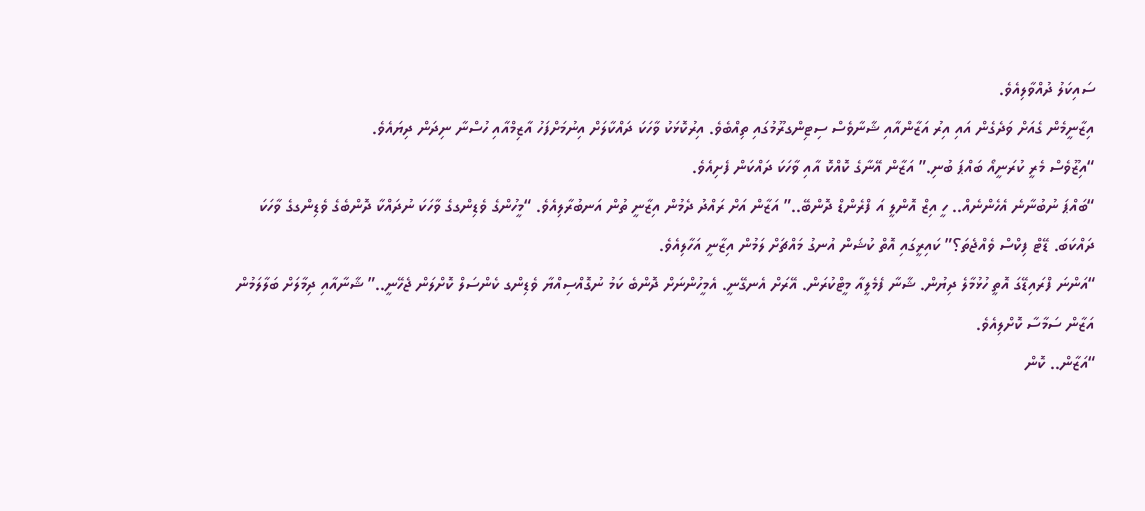ސައިކަލު ދުއްވާލިއެވެ.
އިޒާނީމެން ގެއަށް ވަދެގެން އައި އިރު އަޒާންއާއި ޝާނާވެސް ސިޓިންގރޫމުގައި ތިއްބެވެ. އިރުކޮޅަކު ވާހަކަ ދައްކާލަށް އިނުމަށްފަހު އާޒިމްއާއި ހުސްނާ ނިދަން ދިޔައެވެ.
“އިޒޫވެސް މެރީ ކުރަނީއޯ ބައްޕަ ބުނި.” އަޒާން އޭނާގެ ކޮއްކޮ އާއި ވާހަކަ ދައްކަން ފެށިއެވެ.
“ބައްޕަ ނުބުނާނެ އެހެންނެއް.. ހީ އިޒް އޮންލީ އަ ފްރެންޑް ދޮންބޭ..” އަޒާން އަށް ރައްދު ދެމުން އިޒާނީ ތުން އަނބުރާލިއެވެ. “މީހުންގެ ވެޑިންގގެ ވާހަކަ ނުދައްކާ ދޮންބެގެ ވެޑިންގގެ ވާހަކަ ދައްކަބަ. ޑޭޓް ފިކްސް ވެއްޖެތަ؟” ކައިރީގައި އޮތް ކުޝަން އުނގު މައްޗަށް ލަމުން އިޒާނީ އަހާލިއެވެ.
“އަންނަ ފްރައިޑޭގަ އޮތީ ހުޅުމާލެ ދިޔުން. ޝާނާ ފެމެލީއާ މީޓްކުރަން. އޭރަށް އެނގޭނީ. އެމީހުންނަށް ދޮންބެ ކަމު ނުގޮއްސިއްޔާ ވެޑިންގ ކެންސަލް ކޮށްލަން ޖެހޭނީ..” ޝާނާއާއި ދިމާލަށް ބަލާލަމުން އަޒާން ސަމާސާ ކޮށްލިއެވެ.
“އަޒާން.. ކޮން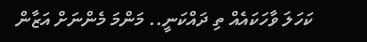ކަހަލަ ވާހަކައެއް ތި ދައްކަނީ.. މަންމަ މެންނަށް އަޒާން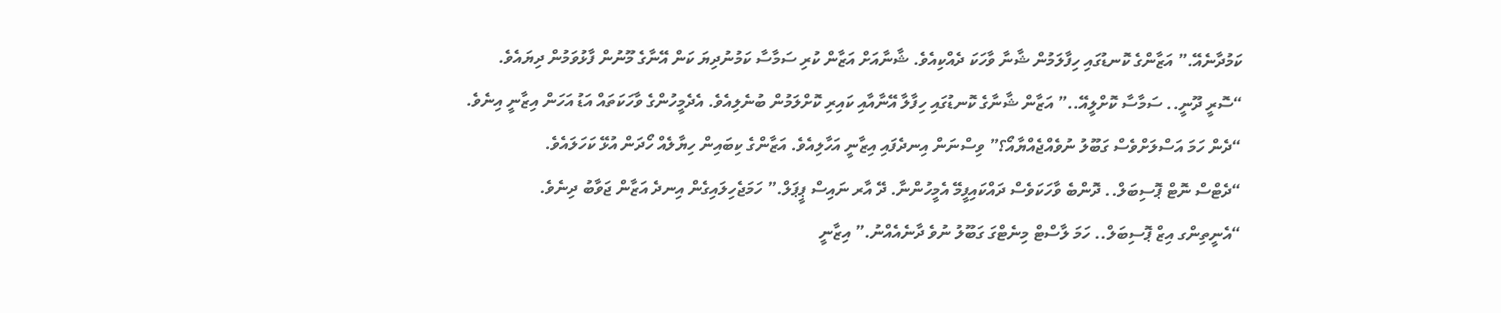ކަމުދާނެއޭ.” އަޒާންގެ ކޮނޑުގައި ހިފާލަމުން ޝާނާ ވާހަކަ ދެއްކިއެވެ. ޝާނާއަށް އަޒާން ކުރި ސަމާސާ ކަމުނުދިޔަ ކަން އޭނާގެ މޫނުން ފާޅުވަމުން ދިޔައެވެ.
“ސޮރީ ދޫނީ.. ސަމާސާ ކޮށްލީއޭ..” އަޒާން ޝާނާގެ ކޮނޑުގައި ހިފާލާ އޭނާއާއި ކައިރި ކޮށްލަމުން ބުނެލިއެވެ. އެދެމީހުންގެ ވާހަކަތައް އަޑު އަހަން އިޒާނީ އިނެވެ.
“ދެން ހަމަ އަސްލަށްވެސް ގަބޫލު ނުވެއްޖެއްޔާއޯ؟” ވިސްނަން އިނދެފައި އިޒާނީ އަހާލިއެވެ. އަޒާންގެ ކިބައިން ހިޔާލެއް ހޯދަން އުޅޭ ކަހަލައެވެ.
“ދެޓްސް ނޮޓް ޕޮސިބަލް.. ދޮންބެ ވާހަކަވެސް ދައްކައިފީމޭ އެމީހުންނާ. ދޭ އާރ ނައިސް ޕީޕަލް.” ހަމަޖެހިލައިގެން އިނދެ އަޒާން ޖަވާބު ދިނެވެ.
“އެނީތިންގ އިޒް ޕޮސިބަލް.. ހަމަ ލާސްޓް މިނެޓްގަ ގަބޫލު ނުވެ ދާނެއެއްނު.” އިޒާނީ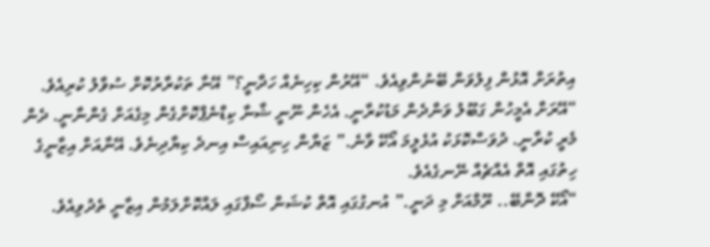އިތުރަށް އޮޅުން ފިލުވަން ބޭނުންވިއެވެ. “އޭރުން ކިހިނެއް ހަދާނީ؟” އޭނާ ތަކުރާރުކޮށް ސުވާލު ކުރިއެވެ.
“އޭރަށް އެމީހުން ގަބޫލު ވަންދެން މަޑުކުރާނީ. އެހެން ނޫނީ ޝާނާ ކިޑްނެޕްކޮށްގެން މިގެއަށް ގެންނާނީ. ދެން މެރީ ކުރާނީ. ދުވަސްކޮޅަކު އުޅެލީމަ އޯކޭ ވާނެ.” ޒަޔާން ހިނިއައިސް އިނދެ ކިޔާދިނެވެ. އޭނާއަށް އިޒާނީގެ ހިތުގައި އޮތް އެއްޗެއް ނޭނގެއެވެ.
“އޯކޭ ދޮންބޭ.. ރޫމްއަށް މި ދަނީ.” އުނގުގައި އޮތް ކުޝަން ސޯފާގައި ލައްކޮށްލަމުން އިޒާނީ ތެދުވިއެވެ.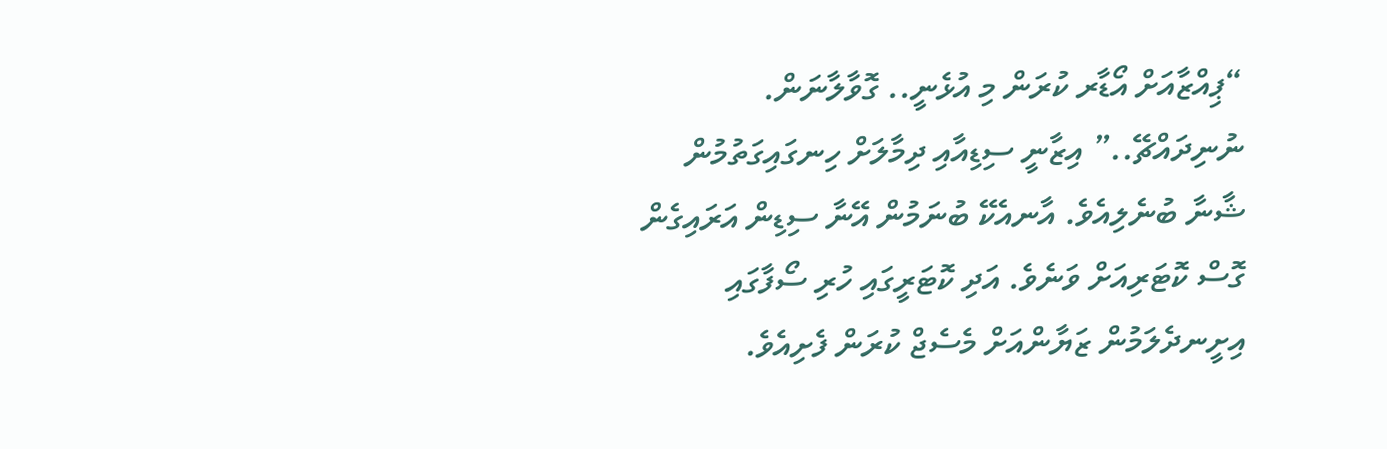“ޕިއްޒާއަށް އޯޑާރ ކުރަން މި އުޅެނީ.. ގޮވާލާނަން. ނުނިދައްޗޭ..” އިޒާނީ ސިޑިއާއި ދިމާލަށް ހިނގައިގަތުމުން ޝާނާ ބުނެލިއެވެ. އާނއެކޭ ބުނަމުން އޭނާ ސިޑިން އަރައިގެން ގޮސް ކޮޓަރިއަށް ވަނެވެ. އަދި ކޮޓަރީގައި ހުރި ސޯފާގައި އިށީނދެލަމުން ޒަޔާންއަށް މެސެޖް ކުރަން ފެށިއެވެ.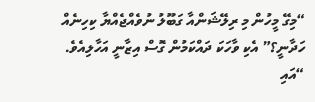“މިގޭ މީހުން މި ރިލޭޝަންއާ ގަބޫލު ނުވެއްޖެއްޔާ ކިހިނެއް ހަދާނީ؟” އެކި ވާހަކަ ދައްކަމުން ގޮސް އިޒާނީ އަހާލިއެވެ.
“އައި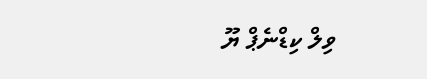ވިލް ކިޑްނެޕް ޔޫ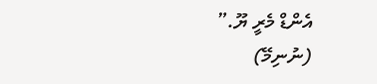އެންޑް މެރީ ޔޫ.”
(ނުނިމޭ)